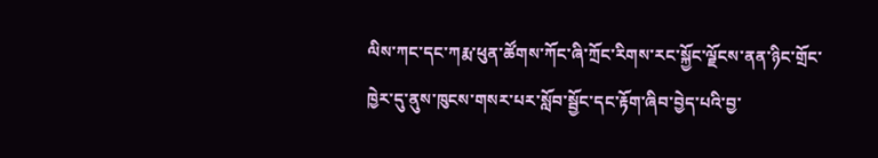ལིས་ཀང་དང་ཀརྨ་ཕུན་ཚོགས་ཀོང་ཞི་ཀྲོང་རིགས་རང་སྐྱོང་ལྗོངས་ནན་ཉིང་གྲོང་ཁྱེར་དུ་ནུས་ཁུངས་གསར་པར་སློབ་སྦྱོང་དང་རྟོག་ཞིབ་བྱེད་པའི་བྱ་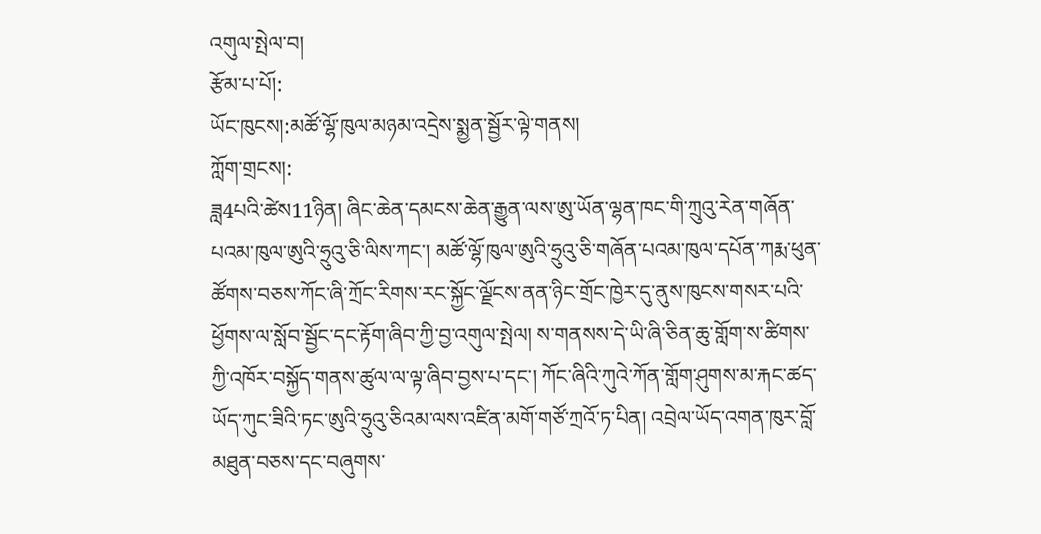འགུལ་སྤེལ་བ།
རྩོམ་པ་པོ།:
ཡོང་ཁུངས།:མཚོ་ལྷོ་ཁུལ་མཉམ་འདྲེས་སྨྱན་སྦྱོར་ལྟེ་གནས།
ཀློག་གྲངས།:
ཟླ4པའི་ཚེས11ཉིན། ཞིང་ཆེན་དམངས་ཆེན་རྒྱུན་ལས་ཨུ་ཡོན་ལྷན་ཁང་གི་ཀྲུའུ་རེན་གཞོན་པའམ་ཁུལ་ཨུའི་ཧྲུའུ་ཅི་ལིས་ཀང་། མཚོ་ལྷོ་ཁུལ་ཨུའི་ཧྲུའུ་ཅི་གཞོན་པའམ་ཁུལ་དཔོན་ཀརྨ་ཕུན་ཚོགས་བཅས་ཀོང་ཞི་ཀྲོང་རིགས་རང་སྐྱོང་ལྗོངས་ནན་ཉིང་གྲོང་ཁྱེར་དུ་ནུས་ཁུངས་གསར་པའི་ཕྱོགས་ལ་སློབ་སྦྱོང་དང་རྟོག་ཞིབ་ཀྱི་བྱ་འགུལ་སྤེལ། ས་གནསས་དེ་ཡི་ཞི་ཅིན་ཆུ་གློག་ས་ཚིགས་ཀྱི་འཁོར་བསྐྱོད་གནས་ཚུལ་ལ་ལྟ་ཞིབ་བྱས་པ་དང་། ཀོང་ཞིའི་ཀུའེ་ཀོན་གློག་ཤུགས་མ་རྐང་ཚད་ཡོད་ཀུང་ཟིའི་ཏང་ཨུའི་ཧྲུའུ་ཅིའམ་ལས་འཛིན་མགོ་གཙོ་ཀྲའོ་ཏ་པིན། འབྲེལ་ཡོད་འགན་ཁུར་བློ་མཐུན་བཅས་དང་བཞུགས་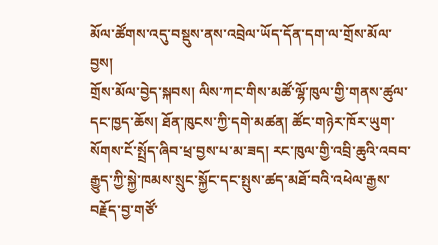མོལ་ཚོགས་འདུ་བསྡུས་ནས་འབྲེལ་ཡོད་དོན་དག་ལ་གྲོས་མོལ་བྱས།
གྲོས་མོལ་བྱེད་སྐབས། ལིས་ཀང་གིས་མཚོ་ལྷོ་ཁུལ་གྱི་གནས་ཚུལ་དང་ཁྱད་ཆོས། ཐོན་ཁུངས་ཀྱི་དགེ་མཚན། ཚོང་གཉེར་ཁོར་ཡུག་སོགས་ངོ་སྤྲོད་ཞིབ་ཕྲ་བྱས་པ་མ་ཟད། རང་ཁུལ་གྱི་འབྲི་ཆུའི་འབབ་རྒྱུད་ཀྱི་སྐྱེ་ཁམས་སྲུང་སྐྱོང་དང་སྤུས་ཚད་མཐོ་བའི་འཕེལ་རྒྱས་བརྗོད་བྱ་གཙོ་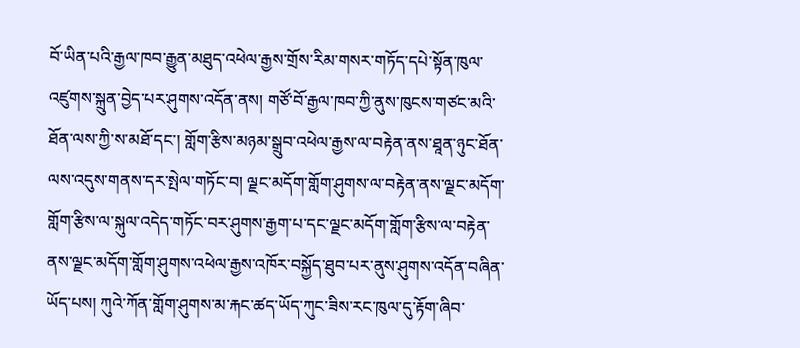བོ་ཡིན་པའི་རྒྱལ་ཁབ་རྒྱུན་མཐུད་འཕེལ་རྒྱས་གྲོས་རིམ་གསར་གཏོད་དཔེ་སྟོན་ཁུལ་འཛུགས་སྐྲུན་བྱེད་པར་ཤུགས་འདོན་ནས། གཙོ་བོ་རྒྱལ་ཁབ་ཀྱི་ནུས་ཁུངས་གཙང་མའི་ཐོན་ལས་ཀྱི་ས་མཐོ་དང་། གློག་རྩིས་མཉམ་སྒྲུབ་འཕེལ་རྒྱས་ལ་བརྟེན་ནས་ཐཱན་ཉུང་ཐོན་ལས་འདུས་གནས་དར་སྤེལ་གཏོང་བ། ལྗང་མདོག་གློག་ཤུགས་ལ་བརྟེན་ནས་ལྗང་མདོག་གློག་རྩིས་ལ་སྐུལ་འདེད་གཏོང་བར་ཤུགས་རྒྱག་པ་དང་ལྗང་མདོག་གློག་རྩིས་ལ་བརྟེན་ནས་ལྗང་མདོག་གློག་ཤུགས་འཕེལ་རྒྱས་འཁོར་བསྐྱོད་ཐུབ་པར་ནུས་ཤུགས་འདོན་བཞིན་ཡོད་པས། ཀུའེ་ཀོན་གློག་ཤུགས་མ་རྐང་ཚད་ཡོད་ཀུང་ཟིས་རང་ཁུལ་དུ་རྟོག་ཞིབ་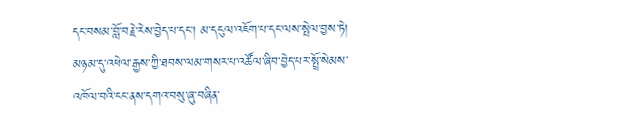དང་བསམ་བློ་བརྗེ་རེས་བྱེད་པ་དང་། མ་དངུལ་འཇོག་པ་དང་ལས་སྤེལ་བྱས་ཏེ། མཉམ་དུ་འཕེལ་རྒྱས་ཀྱི་ཐབས་ལམ་གསར་པ་འཚོལ་ཞིབ་བྱེད་པར་སྤྲོ་སེམས་འཁོལ་བའི་ངང་ནས་དགའ་བསུ་ཞུ་བཞིན་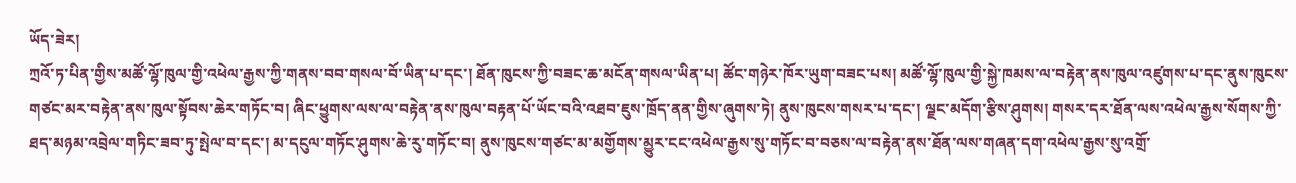ཡོད་ཟེར།
ཀྲའོ་ཏ་པིན་གྱིས་མཚོ་ལྷོ་ཁུལ་གྱི་འཕེལ་རྒྱས་ཀྱི་གནས་བབ་གསལ་བོ་ཡིན་པ་དང་། ཐོན་ཁུངས་ཀྱི་བཟང་ཆ་མངོན་གསལ་ཡིན་པ། ཚོང་གཉེར་ཁོར་ཡུག་བཟང་པས། མཚོ་ལྷོ་ཁུལ་གྱི་སྐྱེ་ཁམས་ལ་བརྟེན་ནས་ཁུལ་འཛུགས་པ་དང་ནུས་ཁུངས་གཙང་མར་བརྟེན་ནས་ཁུལ་སྟོབས་ཆེར་གཏོང་བ། ཞིང་ཕྱུགས་ལས་ལ་བརྟེན་ནས་ཁུལ་བརྟན་པོ་ཡོང་བའི་འཐབ་ཇུས་ཁྲོད་ནན་གྱིས་ཞུགས་ཏེ། ནུས་ཁུངས་གསར་པ་དང་། ལྗང་མདོག་རྩིས་ཤུགས། གསར་དར་ཐོན་ལས་འཕེལ་རྒྱས་སོགས་ཀྱི་ཐད་མཉམ་འབྲེལ་གཏིང་ཟབ་ཏུ་སྤེལ་བ་དང་། མ་དངུལ་གཏོང་ཤུགས་ཆེ་རུ་གཏོང་བ། ནུས་ཁུངས་གཙང་མ་མགྱོགས་མྱུར་ངང་འཕེལ་རྒྱས་སུ་གཏོང་བ་བཅས་ལ་བརྟེན་ནས་ཐོན་ལས་གཞན་དག་འཕེལ་རྒྱས་སུ་འགྲོ་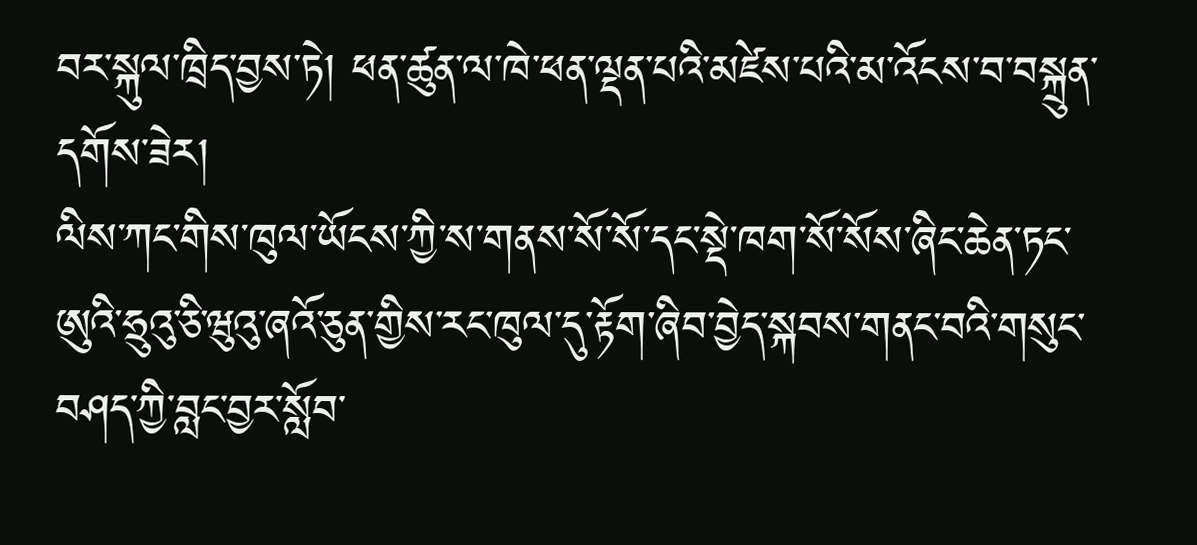བར་སྐུལ་ཁྲིད་བྱས་ཏེ། ཕན་ཚུན་ལ་ཁེ་ཕན་ལྡན་པའི་མཛེས་པའི་མ་འོངས་བ་བསྐྲུན་དགོས་ཟེར།
ལིས་ཀང་གིས་ཁུལ་ཡོངས་ཀྱི་ས་གནས་སོ་སོ་དང་སྡེ་ཁག་སོ་སོས་ཞིང་ཆེན་ཏང་ཨུའི་ཧྲུའུ་ཅི་ཝུའུ་ཞའོ་ཅུན་གྱིས་རང་ཁུལ་དུ་རྟོག་ཞིབ་བྱེད་སྐབས་གནང་བའི་གསུང་བཤད་ཀྱི་བླང་བྱར་སློབ་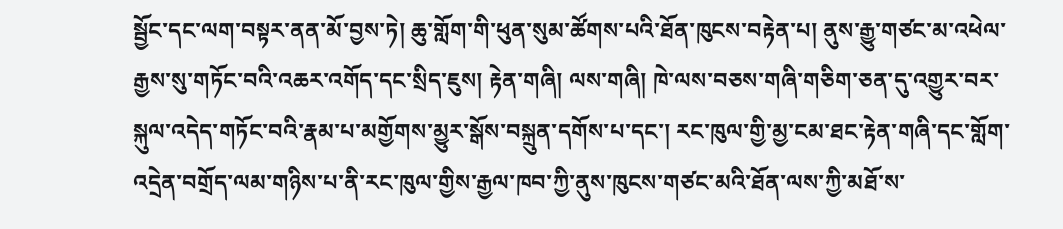སྦྱོང་དང་ལག་བསྟར་ནན་མོ་བྱས་ཏེ། ཆུ་གློག་གི་ཕུན་སུམ་ཚོགས་པའི་ཐོན་ཁུངས་བརྟེན་པ། ནུས་རྒྱུ་གཙང་མ་འཕེལ་རྒྱས་སུ་གཏོང་བའི་འཆར་འགོད་དང་སྲིད་ཇུས། རྟེན་གཞི། ལས་གཞི། ཁེ་ལས་བཅས་གཞི་གཅིག་ཅན་དུ་འགྱུར་བར་སྐུལ་འདེད་གཏོང་བའི་རྣམ་པ་མགྱོགས་མྱུར་སྒོས་བསྐྲུན་དགོས་པ་དང་། རང་ཁུལ་གྱི་མྱ་ངམ་ཐང་རྟེན་གཞི་དང་གློག་འདྲེན་བགྲོད་ལམ་གཉིས་པ་ནི་རང་ཁུལ་གྱིས་རྒྱལ་ཁབ་ཀྱི་ནུས་ཁུངས་གཙང་མའི་ཐོན་ལས་ཀྱི་མཐོ་ས་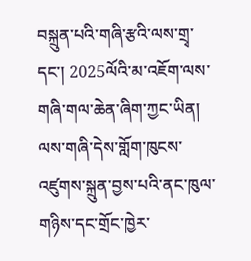བསྐྲུན་པའི་གཞི་རྩའི་ལས་གྲྭ་དང་། 2025ལོའི་མ་འཇོག་ལས་གཞི་གལ་ཆེན་ཞིག་ཀྱང་ཡིན། ལས་གཞི་དེས་གློག་ཁུངས་འཛུགས་སྐྲུན་བྱས་པའི་ནང་ཁུལ་གཉིས་དང་གྲོང་ཁྱེར་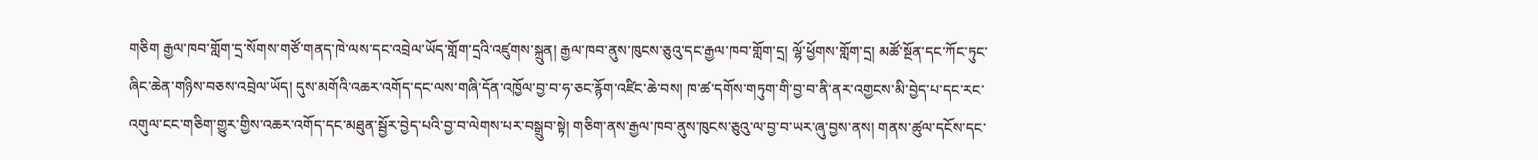གཅིག རྒྱལ་ཁབ་གློག་དྲ་སོགས་གཙོ་གནད་ཁེ་ལས་དང་འབྲེལ་ཡོད་གློག་དྲའི་འཛུགས་སྐྲུན། རྒྱལ་ཁབ་ནུས་ཁུངས་ཅུའུ་དང་རྒྱལ་ཁབ་གློག་དྲ། ལྷོ་ཕྱོགས་གློག་དྲ། མཚོ་སྔོན་དང་ཀོང་ཏུང་ཞིང་ཆེན་གཉིས་བཅས་འབྲེལ་ཡོད། དུས་མགོའི་འཆར་འགོད་དང་ལས་གཞི་དོན་འཁྱོལ་བྱ་བ་ཧ་ཅང་རྙོག་འཛིང་ཆེ་བས། ཁ་ཚ་དགོས་གཏུག་གི་བྱ་བ་ནི་ནར་འགྱངས་མི་བྱེད་པ་དང་རང་འགུལ་ངང་གཅིག་གྱུར་གྱིས་འཆར་འགོད་དང་མཐུན་སྦྱོར་བྱེད་པའི་བྱ་བ་ལེགས་པར་བསྒྲུབ་སྟེ། གཅིག་ནས་རྒྱལ་ཁབ་ནུས་ཁུངས་ཅུའུ་ལ་བྱ་བ་ཡར་ཞུ་བྱས་ནས། གནས་ཚུལ་དངོས་དང་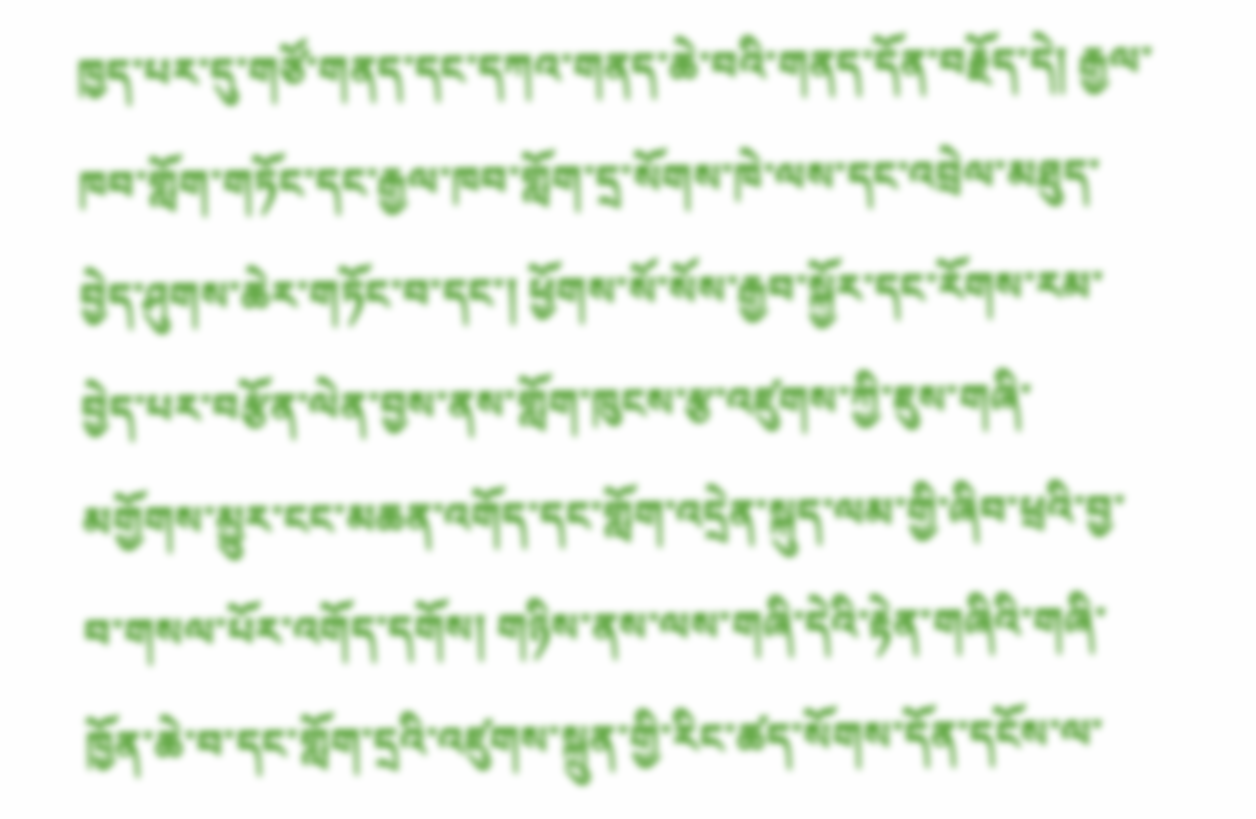ཁྱད་པར་དུ་གཙོ་གནད་དང་དཀའ་གནད་ཆེ་བའི་གནད་དོན་བརྗོད་དེ། རྒྱལ་ཁབ་གློག་གཏོང་དང་རྒྱལ་ཁབ་གློག་དྲ་སོགས་ཁེ་ལས་དང་འབྲེལ་མཐུད་བྱེད་ཤུགས་ཆེར་གཏོང་བ་དང་། ཕྱོགས་སོ་སོས་རྒྱབ་སྐྱོར་དང་རོགས་རམ་བྱེད་པར་བརྩོན་ལེན་བྱས་ནས་གློག་ཁུངས་རྩ་འཛུགས་ཀྱི་ཇུས་གཞི་མགྱོགས་མྱུར་ངང་མཆན་འགོད་དང་གློག་འདྲེན་སྐུད་ལམ་གྱི་ཞིབ་ཕྲའི་བྱ་བ་གསལ་པོར་འགོད་དགོས། གཉིས་ནས་ལས་གཞི་དེའི་རྟེན་གཞིའི་གཞི་ཁྱོན་ཆེ་བ་དང་གློག་དྲའི་འཛུགས་སྐྲུན་གྱི་རིང་ཚད་སོགས་དོན་དངོས་ལ་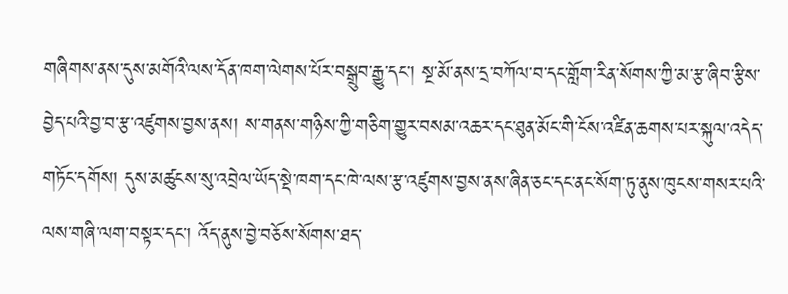གཞིགས་ནས་དུས་མགོའི་ལས་དོན་ཁག་ལེགས་པོར་བསྒྲུབ་རྒྱུ་དང་། སྔ་མོ་ནས་དྲ་བཀོལ་བ་དང་གློག་རིན་སོགས་ཀྱི་མ་རྩ་ཞིབ་རྩིས་བྱེད་པའི་བྱ་བ་རྩ་འཛུགས་བྱས་ནས། ས་གནས་གཉིས་ཀྱི་གཅིག་གྱུར་བསམ་འཆར་དང་ཐུན་མོང་གི་ངོས་འཛིན་ཆགས་པར་སྐུལ་འདེད་གཏོང་དགོས། དུས་མཚུངས་སུ་འབྲེལ་ཡོད་སྡེ་ཁག་དང་ཁེ་ལས་རྩ་འཛུགས་བྱས་ནས་ཞིན་ཅང་དང་ནང་སོག་ཏུ་ནུས་ཁུངས་གསར་པའི་ལས་གཞི་ལག་བསྟར་དང་། འོད་ནུས་བྱེ་བཅོས་སོགས་ཐད་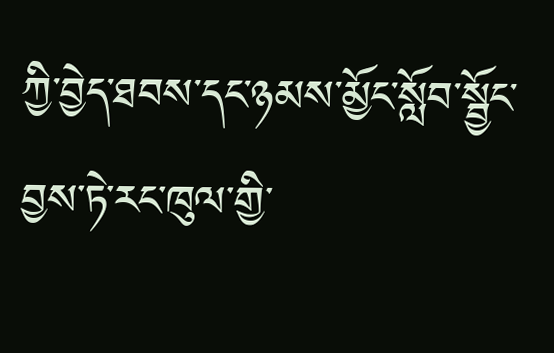ཀྱི་བྱེད་ཐབས་དང་ཉམས་མྱོང་སློབ་སྦྱོང་བྱས་ཏེ་རང་ཁུལ་གྱི་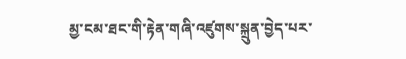མྱ་ངམ་ཐང་གི་རྟེན་གཞི་འཛུགས་སྐྲུན་བྱེད་པར་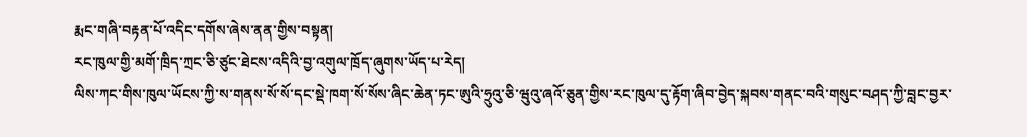རྨང་གཞི་བརྟན་པོ་འདིང་དགོས་ཞེས་ནན་གྱིས་བསྟན།
རང་ཁུལ་གྱི་མགོ་ཁྲིད་ཀྲང་ཅི་ཙུང་ཐེངས་འདིའི་བྱ་འགུལ་ཁྲོད་ཞུགས་ཡོད་པ་རེད།
ལིས་ཀང་གིས་ཁུལ་ཡོངས་ཀྱི་ས་གནས་སོ་སོ་དང་སྡེ་ཁག་སོ་སོས་ཞིང་ཆེན་ཏང་ཨུའི་ཧྲུའུ་ཅི་ཝུའུ་ཞའོ་ཅུན་གྱིས་རང་ཁུལ་དུ་རྟོག་ཞིབ་བྱེད་སྐབས་གནང་བའི་གསུང་བཤད་ཀྱི་བླང་བྱར་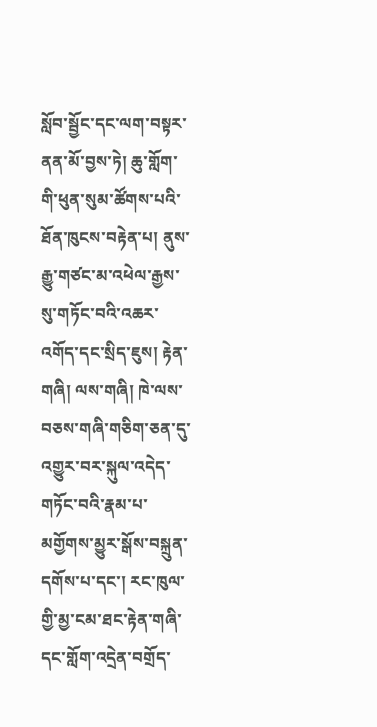སློབ་སྦྱོང་དང་ལག་བསྟར་ནན་མོ་བྱས་ཏེ། ཆུ་གློག་གི་ཕུན་སུམ་ཚོགས་པའི་ཐོན་ཁུངས་བརྟེན་པ། ནུས་རྒྱུ་གཙང་མ་འཕེལ་རྒྱས་སུ་གཏོང་བའི་འཆར་འགོད་དང་སྲིད་ཇུས། རྟེན་གཞི། ལས་གཞི། ཁེ་ལས་བཅས་གཞི་གཅིག་ཅན་དུ་འགྱུར་བར་སྐུལ་འདེད་གཏོང་བའི་རྣམ་པ་མགྱོགས་མྱུར་སྒོས་བསྐྲུན་དགོས་པ་དང་། རང་ཁུལ་གྱི་མྱ་ངམ་ཐང་རྟེན་གཞི་དང་གློག་འདྲེན་བགྲོད་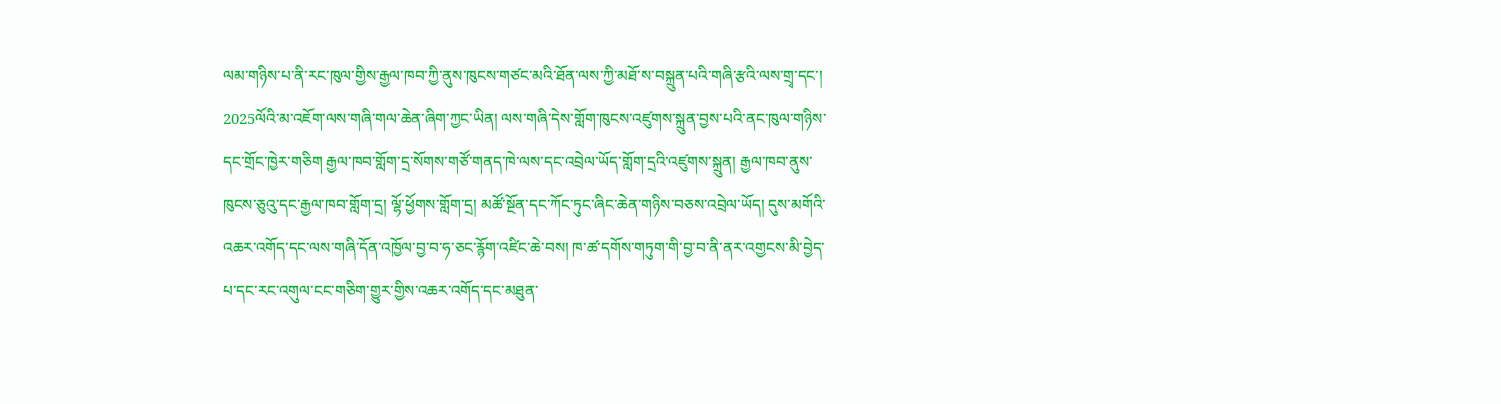ལམ་གཉིས་པ་ནི་རང་ཁུལ་གྱིས་རྒྱལ་ཁབ་ཀྱི་ནུས་ཁུངས་གཙང་མའི་ཐོན་ལས་ཀྱི་མཐོ་ས་བསྐྲུན་པའི་གཞི་རྩའི་ལས་གྲྭ་དང་། 2025ལོའི་མ་འཇོག་ལས་གཞི་གལ་ཆེན་ཞིག་ཀྱང་ཡིན། ལས་གཞི་དེས་གློག་ཁུངས་འཛུགས་སྐྲུན་བྱས་པའི་ནང་ཁུལ་གཉིས་དང་གྲོང་ཁྱེར་གཅིག རྒྱལ་ཁབ་གློག་དྲ་སོགས་གཙོ་གནད་ཁེ་ལས་དང་འབྲེལ་ཡོད་གློག་དྲའི་འཛུགས་སྐྲུན། རྒྱལ་ཁབ་ནུས་ཁུངས་ཅུའུ་དང་རྒྱལ་ཁབ་གློག་དྲ། ལྷོ་ཕྱོགས་གློག་དྲ། མཚོ་སྔོན་དང་ཀོང་ཏུང་ཞིང་ཆེན་གཉིས་བཅས་འབྲེལ་ཡོད། དུས་མགོའི་འཆར་འགོད་དང་ལས་གཞི་དོན་འཁྱོལ་བྱ་བ་ཧ་ཅང་རྙོག་འཛིང་ཆེ་བས། ཁ་ཚ་དགོས་གཏུག་གི་བྱ་བ་ནི་ནར་འགྱངས་མི་བྱེད་པ་དང་རང་འགུལ་ངང་གཅིག་གྱུར་གྱིས་འཆར་འགོད་དང་མཐུན་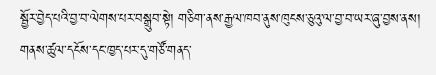སྦྱོར་བྱེད་པའི་བྱ་བ་ལེགས་པར་བསྒྲུབ་སྟེ། གཅིག་ནས་རྒྱལ་ཁབ་ནུས་ཁུངས་ཅུའུ་ལ་བྱ་བ་ཡར་ཞུ་བྱས་ནས། གནས་ཚུལ་དངོས་དང་ཁྱད་པར་དུ་གཙོ་གནད་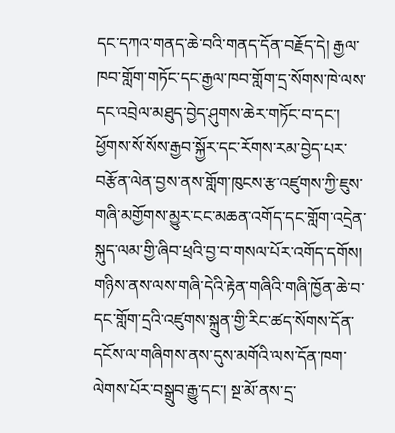དང་དཀའ་གནད་ཆེ་བའི་གནད་དོན་བརྗོད་དེ། རྒྱལ་ཁབ་གློག་གཏོང་དང་རྒྱལ་ཁབ་གློག་དྲ་སོགས་ཁེ་ལས་དང་འབྲེལ་མཐུད་བྱེད་ཤུགས་ཆེར་གཏོང་བ་དང་། ཕྱོགས་སོ་སོས་རྒྱབ་སྐྱོར་དང་རོགས་རམ་བྱེད་པར་བརྩོན་ལེན་བྱས་ནས་གློག་ཁུངས་རྩ་འཛུགས་ཀྱི་ཇུས་གཞི་མགྱོགས་མྱུར་ངང་མཆན་འགོད་དང་གློག་འདྲེན་སྐུད་ལམ་གྱི་ཞིབ་ཕྲའི་བྱ་བ་གསལ་པོར་འགོད་དགོས། གཉིས་ནས་ལས་གཞི་དེའི་རྟེན་གཞིའི་གཞི་ཁྱོན་ཆེ་བ་དང་གློག་དྲའི་འཛུགས་སྐྲུན་གྱི་རིང་ཚད་སོགས་དོན་དངོས་ལ་གཞིགས་ནས་དུས་མགོའི་ལས་དོན་ཁག་ལེགས་པོར་བསྒྲུབ་རྒྱུ་དང་། སྔ་མོ་ནས་དྲ་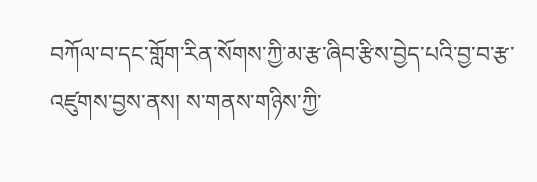བཀོལ་བ་དང་གློག་རིན་སོགས་ཀྱི་མ་རྩ་ཞིབ་རྩིས་བྱེད་པའི་བྱ་བ་རྩ་འཛུགས་བྱས་ནས། ས་གནས་གཉིས་ཀྱི་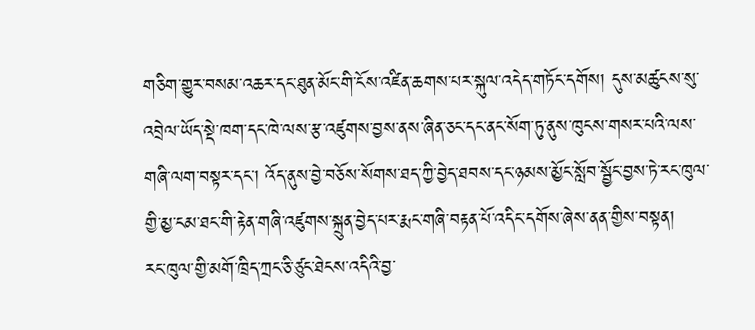གཅིག་གྱུར་བསམ་འཆར་དང་ཐུན་མོང་གི་ངོས་འཛིན་ཆགས་པར་སྐུལ་འདེད་གཏོང་དགོས། དུས་མཚུངས་སུ་འབྲེལ་ཡོད་སྡེ་ཁག་དང་ཁེ་ལས་རྩ་འཛུགས་བྱས་ནས་ཞིན་ཅང་དང་ནང་སོག་ཏུ་ནུས་ཁུངས་གསར་པའི་ལས་གཞི་ལག་བསྟར་དང་། འོད་ནུས་བྱེ་བཅོས་སོགས་ཐད་ཀྱི་བྱེད་ཐབས་དང་ཉམས་མྱོང་སློབ་སྦྱོང་བྱས་ཏེ་རང་ཁུལ་གྱི་མྱ་ངམ་ཐང་གི་རྟེན་གཞི་འཛུགས་སྐྲུན་བྱེད་པར་རྨང་གཞི་བརྟན་པོ་འདིང་དགོས་ཞེས་ནན་གྱིས་བསྟན།
རང་ཁུལ་གྱི་མགོ་ཁྲིད་ཀྲང་ཅི་ཙུང་ཐེངས་འདིའི་བྱ་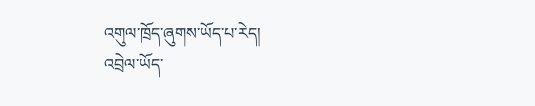འགུལ་ཁྲོད་ཞུགས་ཡོད་པ་རེད།
འབྲེལ་ཡོད་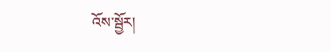འོས་སྦྱོར།